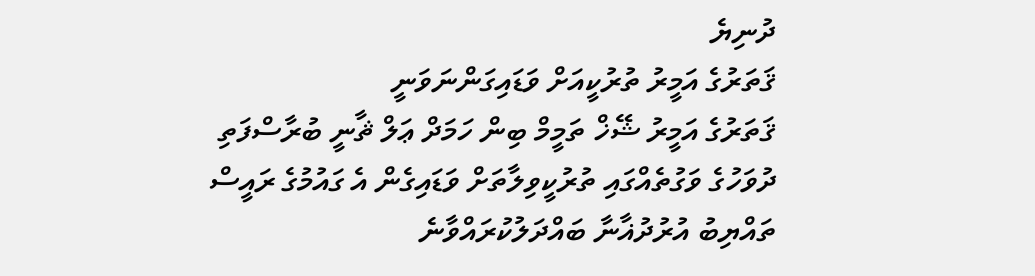ދުނިޔެ
ޤަތަރުގެ އަމީރު ތުރުކީއަށް ވަޑައިގަންނަވަނީ
ޤަތަރުގެ އަމީރު ޝޭޚް ތަމީމް ބިން ހަމަދް ޢަލް ޘާނީ ބުރާސްފަތި ދުވަހުގެ ވަގުތެއްގައި ތުރުކީވިލާތަށް ވަޑައިގެން އެ ގައުމުގެ ރައީސް ތައްޔިބު އުރުދުޣާނާ ބައްދަލުކުރައްވާނެ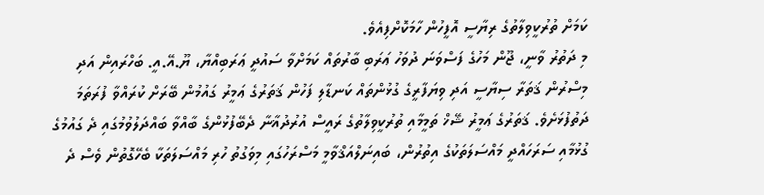ކަމަށް ތުރުކީވިލާތުގެ ރިޔާސީ އޮފީހުން ހާމަކޮށްފިއެވެ.
މި ދަތުރު ވާނީ، ޖޫން މަހުގެ ފަސްވަނަ ދުވަހު ޢަރަބި ބާރުތައް ކަމަށްވާ ސައުދީ ޢަރަބިއްޔާ، ޔޫ.އޭ.އީ. ބަހްރައިން އަދި މިސްރުން ޤަތަރާ ސިޔާސީ އަދި ވިޔަފާރީގެ ގުޅުންތައް ކަނޑާލި ފަހުން ޤަތަރުގެ ޢަމީރު ގައުމުން ބޭރަށް ކުރައްވާ ފުރަތަމަ ދަތުފުޅަށެވެ. ޤަތަރުގެ ޢަމީރު ޝޭޚް ތަމީމާއި ތުރުކީވިލާތުގެ ރައީސް އުރުދުޣާނާ ދެބޭފުޅުންގެ ބާއްވާ ބައްދަލުވުމުގައި ދެ ގައުމުގެ ގުޅުމާއި ސަރަހައްދީ މައްސަލަތަކުގެ އިތުރުން، ބައިނަލްއަޤްވާމީ މަސްރަހުގައި މިވަގުތު ހުރި މައްސަލަތަކާ ބެހޭގޮތުން ވެސް ދެ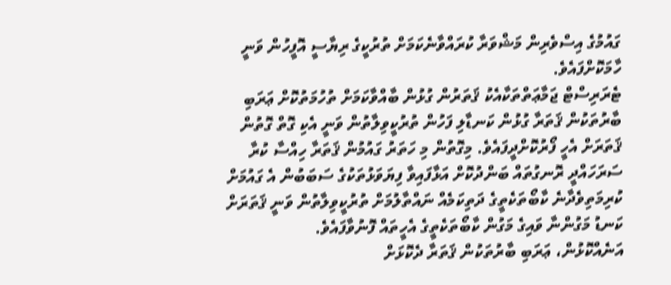ގައުމުގެ އިސްވެރިން މަޝްވަރާ ކުރައްވާނެކަމަށް ތުރުކީގެ ރިޔާސީ އޮފީހުން ވަނީ ހާމަކޮށްފައެވެ.
ޓެރަރިސްޓް ޖަމާޢަތްތަކާއެކު ޤަތަރުން ގުޅުން ބާއްވާކަމަށް ތުހުމަތުކޮށް ޢަރަބި ބާރުތަކުން ޤަތަރާ ގުޅުން ކަނޑާލި ފަހުން ތުރުކީވިލާތުން ވަނީ އެކި ގޮތް ގޮތުން ޤަތަރަށް އެހީ ފޯރުކޮށްދީފައެވެ. މިގޮތުން މި ހަތަރު ގައުމުން ޤަތަރާ ހިއްސާ ކުރާ ސަރަހައްދީ ރޮނގުތައް ބަންދުކޮށް އަޅާފައިވާ ފިޔަވަޅުތަކުގެ ސަބަބުން އެ ގައުމަށް ކުރިމަތިވެދާނެ ކާބޯތަކެތީގެ ދަތިކަމެއް ނައްތާލުމަށް ތުރުކީވިލާތުން ވަނީ ޤަތަރަށް ކަނޑު މަގުންނާ ވައިގެ މަގުން ކާބޯތަކެތީގެ އެހީތައް ފޮނުވާފައެވެ.
އަނެއްކޮޅުން، ޢަރަބި ބާރުތަކުން ޤަތަރާ ދެކޮޅަށް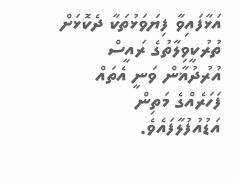އަޅާފައިވާ ފިޔަވަޅުތަކާ ދެކޮޅަށް ތުރުކީވިލާތުގެ ރައީސް އުރުދުޣާން ވަނީ އެތައް ފަހަރެއްގެ މަތިން އަޑުއުފުލާފައެވެ.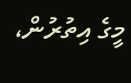މީގެ އިތުރުން،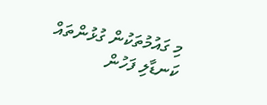މި ގައުމުތަކުން ގުޅުންތައް ކަނޑާލި ފަހުން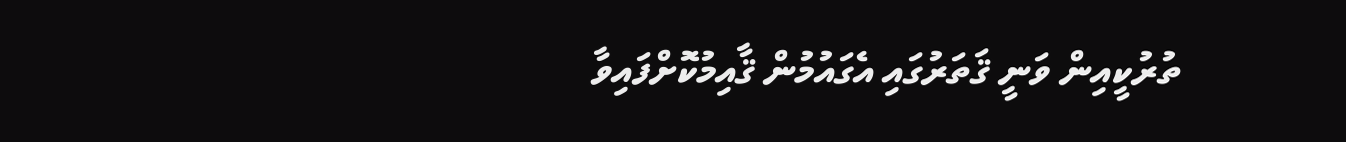ތުރުކީއިން ވަނީ ޤަތަރުގައި އެގައުމުން ޤާއިމުކޮށްފައިވާ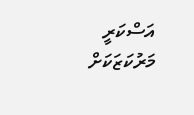އަސްކަރީ މަރުކަޒަކަށް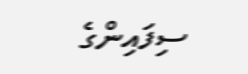ސިފައިންގެ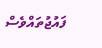ފައުޖުތައްވެސް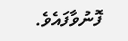ފޮނުވާފައެވެ.